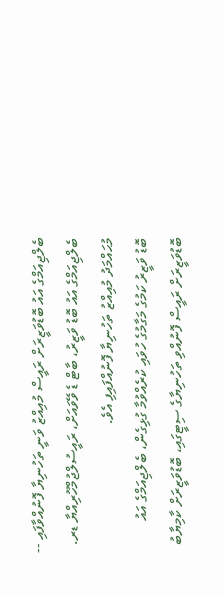ބެލްޖިއަމްގެ އައު ބޮޑުވަޒީރަށް ރައީސް މުއިއްޒު ވަނީ ތަހުނިޔާ ފޮނުއްވާފައި --
ބެލްޖިއަމްގެ އައު ބޮޑު ވަޒީރު، ބާޓް ޑެ ވޭވައަށް، ރައީސުލްޖުމްހޫރިއްޔާ ޑރ. މުޙައްމަދު މުއިއްޒު ތަހުނިޔާ ފޮނުއްފައިފި އެވެ.
ބޮޑު ވަޒީރު ކަމުގެ މަގާމުގެ ހުވައި ކުރެއްވުމާ ގުޅިގެން، ބެލްޖިއަމްގެ އައު ބޮޑުވަޒީރަށް ރައީސް ފޮނުއްވި ތަހުނިޔާގެ ސިޓީގައި، ބޮޑުވަޒީރަށް ކާމިޔާބު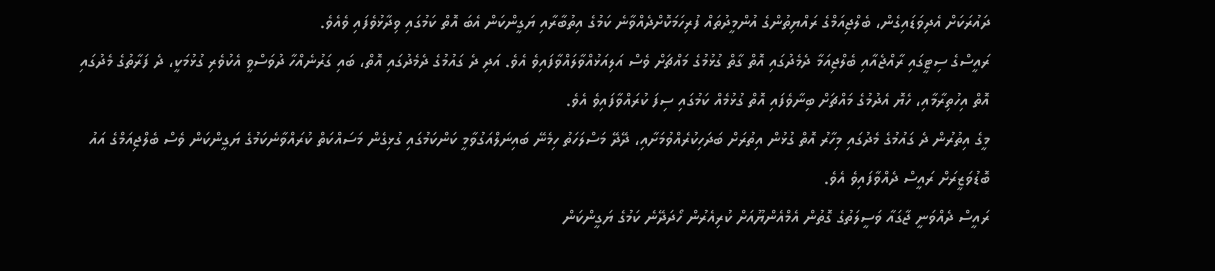ދައުރަކަށް އެދިވަޑައިގެން، ބެލްޖިއަމްގެ ރައްޔިތުންގެ އުންމީދުތައް ފުރިހަމަކޮށްދެއްވާނެ ކަމުގެ އިތުބާރާއި ޔަގީންކަން އެބަ އޮތް ކަމުގައި ވިދާޅުވެފައި ވެއެވެ.
ރައީސްގެ ސިޓީގައި ރާއްޖެއާއި ބެލްޖިއަމާ ދެމެދުގައި އޮތް ގާތް ގުޅުމުގެ މައްޗަށް ވެސް އަލިއަޅުއްވާލައްވާފައިވެ އެވެ. އަދި ދެ ގައުމުގެ ދެމެދުގައި އޮތް، ބައި ގަރުނެއްހާ ދުވަސްވީ އެކުވެރި ގުޅުމަކީ، ދެ ފަރާތުގެ މެދުގައި އޮތް އިހުތިރާމާއި، ހެޔޮ އެދުމުގެ މައްޗަށް ބިނާވެފައި އޮތް ގުޅުމެއް ކަމުގައި ސިފަ ކުރައްވާފައިވެ އެވެ.
މީގެ އިތުރުން ދެ ގައުމުގެ މެދުގައި މިހާރު އޮތް ގުޅުން އިތުރަށް ބަދަހިކުރެއްވުމަށާއި، ދޭދޭ މަސްލަހަތު ހިމެނޭ ބައިނަލްއަގުވާމީ ކަންކަމުގައި ގުޅިގެން މަސައްކަތް ކުރައްވާނެކަމުގެ ޔަގީންކަން ވެސް ބެލްޖިއަމްގެ އައު ބޮޑުވަޒީރަށް ރައީސް ދެއްވާފައިވެ އެވެ.
ރައީސް ދެއްވަނީ ޖާގައާ ވަސީލަތުގެ ގޮތުން އެމްއެންޔޫއަށް ކުރިއެރުން ހޯދަދޭނެ ކަމުގެ ޔަގީންކަން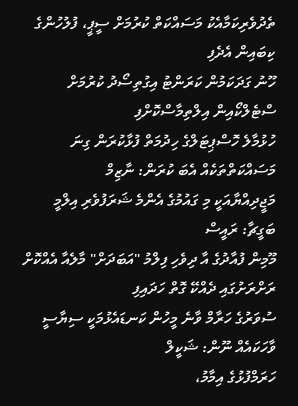ތެދުވެރިކަމާއެކު މަސައްކަތް ކުރުމަށް ސީޕީ، ފުލުހުންގެ ކިބައިން އެދެފި
ހޫނު ގަދަކަމުން ކަރަންޓު އިގުތިސޯދު ކުރުމަށް ސްޓެލްކޯއިން އިލްތިމާސްކޮށްފި
ހުޅުމާލެ ހޮސްޕިޓަލްގެ ހިދުމަތް ފުޅާކުރަން ގިނަ މަސައްކަތްތަކެއް އެބަ ކުރަން: ނާޒިމް
މަޖީދިއްޔާއަކީ މި ގައުމުގެ އެންމެ ޝަރަފުވެރި އިލްމީ ބަގީޗާ: ރައީސް
މޫމިން ފުއާދުގެ އާ ދިވެހި ފިލްމު "އަބަދަށް" މާލެއާ އެއްކޮށް ރަށްރަށުގައި ދެއްކޭ ގޮތް ހަދައިފި
ސުވަރުގެ ހަރާމް ވާނެ މީހުން ކަނޑައެޅުމަކީ ސިޔާސީ ވާހަކައެއް ނޫން: ޝަކީލް
ހަރަމްފުޅުގެ އިމާމު،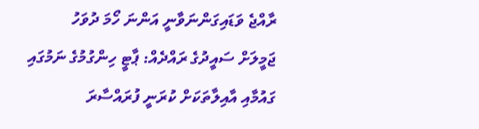ރާއްޖެ ވަޑައިގަންނަވާނީ އަންނަ ހޯމަ ދުވަހު
ޖަމީލަށް ސައީދުގެ ރައްދެއް: ޕާޓީ ހިންގުމުގެ ނަމުގައި ގައުމާއި އާއިލާތަކަށް ކުރަނީ ފުރައްސާރަ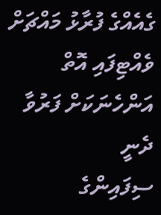ގެއެއްގެ ފުރާޅު މައްޗަށް ވެއްޓިފައި އޮތް އަންހެނަކަށް ފަރުވާ ދެނީ
ސިފައިންގެ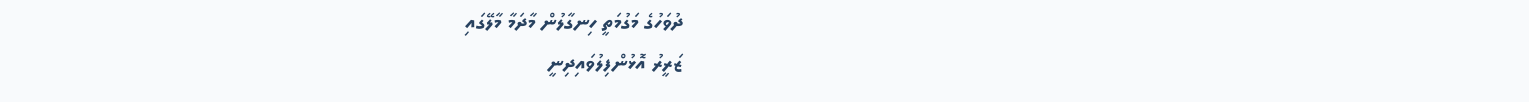ދުވަހުގެ މަގުމަތީ ހިނގާލުން މާދަމާ މާލޭގައި
ޒަރީރު އޮޅުންފިލުވައިދިނީ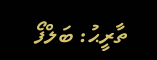ތާރީޙު: ބަލްފޯ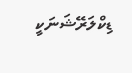ޑިކްލަރޭޝަނަކީ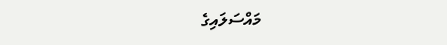މައްސަލައިގެ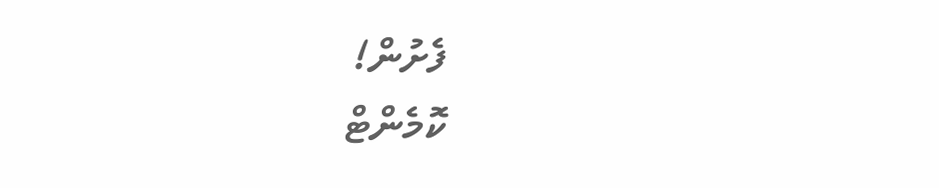ފެށުން!
ކޮމެންޓް